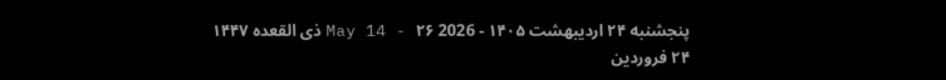پنجشنبه ۲۴ ارديبهشت ۱۴۰۵ - 2026 May 14 - ۲۶ ذی القعده ۱۴۴۷
۲۴ فروردين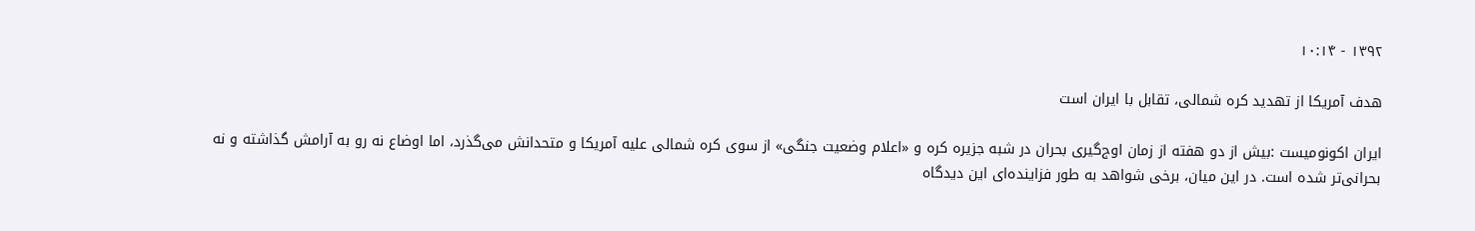۱۳۹۲ - ۱۰:۱۴

هدف آمریکا از تهدید کره شمالی، تقابل با ایران است

ايران اكونوميست :بیش از دو هفته از زمان اوج‌گیری بحران در شبه جزیره کره و «اعلام وضعیت جنگی» از سوی کره شمالی علیه آمریکا و متحدانش می‌گذرد، اما اوضاع نه رو به آرامش گذاشته و نه بحرانی‌تر شده است. در این میان، برخی شواهد به طور فزاینده‌ای این دیدگاه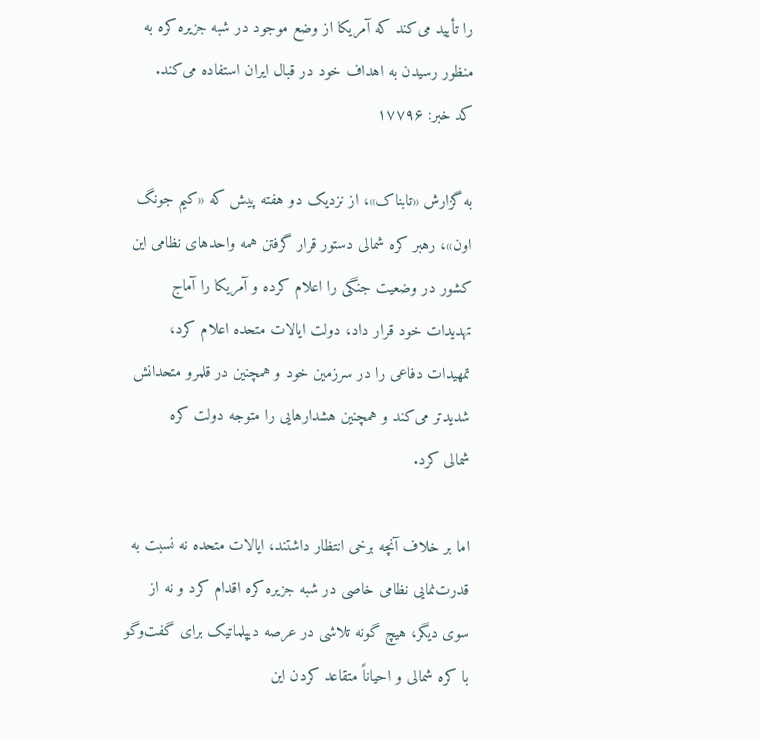را تأیید می‌کند که آمریکا از وضع موجود در شبه جزیره کره به منظور رسیدن به اهداف خود در قبال ایران استفاده می‌کند.
کد خبر: ۱۷۷۹۶

به گزارش «تابناک»، از نزدیک دو هفته پیش که «کیم جونگ اون»، رهبر کره شمالی دستور قرار گرفتن همه واحدهای نظامی این کشور در وضعیت جنگی را اعلام کرده و آمریکا را آماج تهدیدات خود قرار داد، دولت ایالات متحده اعلام کرد، تمهیدات دفاعی را در سرزمین خود و همچنین در قلمرو متحدانش شدید‌تر می‌کند و همچنین هشدارهایی را متوجه دولت کره شمالی ‌کرد.

اما بر خلاف آنچه برخی انتظار داشتند، ایالات متحده نه نسبت به قدرت‌نمایی نظامی خاصی در شبه جزیره کره اقدام کرد و نه از سوی دیگر، هیچ گونه تلاشی ‌در عرصه دیپلماتیک برای گفت‌و‌گو با کره شمالی و احیاناً متقاعد کردن این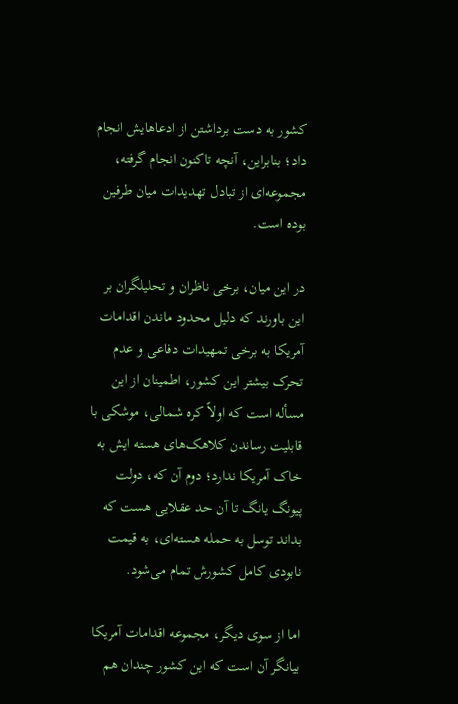کشور به دست برداشتن از ادعا‌هایش انجام داد؛ بنابراین، آنچه تاکنون انجام گرفته، مجموعه‌ای از تبادل تهدیدات میان طرفین بوده است.

در این میان، برخی ناظران و تحلیلگران بر این باورند که دلیل محدود ماندن اقدامات آمریکا به برخی تمهیدات دفاعی و عدم تحرک بیشتر این کشور، اطمینان از این مسأله است که اولاً کره شمالی، موشکی با قابلیت رساندن کلاهک‌های هسته ایش به خاک آمریکا ندارد؛ دوم آن که، دولت پیونگ یانگ تا آن حد عقلایی هست که بداند توسل به حمله هسته‌ای، به قیمت نابودی کامل کشورش تمام می‌شود.

اما از سوی دیگر، مجموعه اقدامات آمریکا بیانگر آن است که این کشور چندان هم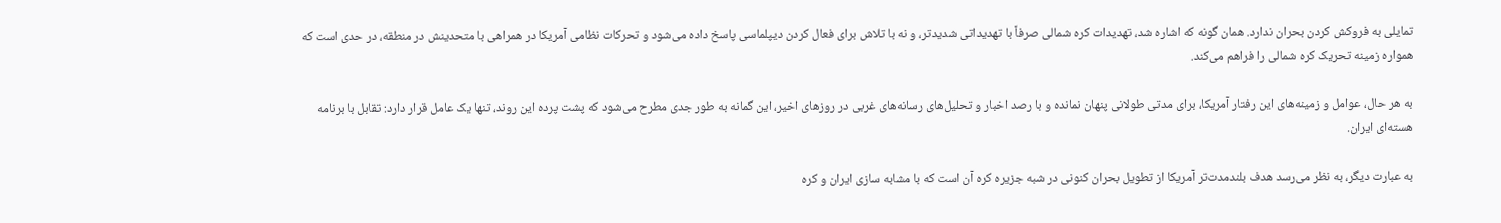تمایلی به فروکش کردن بحران ندارد. همان گونه که اشاره شد، تهدیدات کره شمالی صرفاً با تهدیداتی شدید‌تر، و نه با تلاش برای فعال کردن دیپلماسی پاسخ داده می‌شود و تحرکات نظامی آمریکا در همراهی با متحدینش در منطقه، در حدی است که همواره زمینه تحریک کره شمالی را فراهم می‌کند.

به هر حال، عوامل و زمینه‌های این رفتار آمریکا، برای مدتی طولانی پنهان نمانده و با رصد اخبار و تحلیل‌های رسانه‌های غربی در روزهای اخیر، این گمانه به طور جدی مطرح می‌شود که پشت پرده این روند، تنها یک عامل قرار دارد: تقابل با برنامه هسته‌ای ایران.

به عبارت دیگر، به نظر می‌رسد هدف بلندمدت‌تر آمریکا از تطویل بحران کنونی در شبه جزیره کره آن است که با مشابه سازی ایران و کره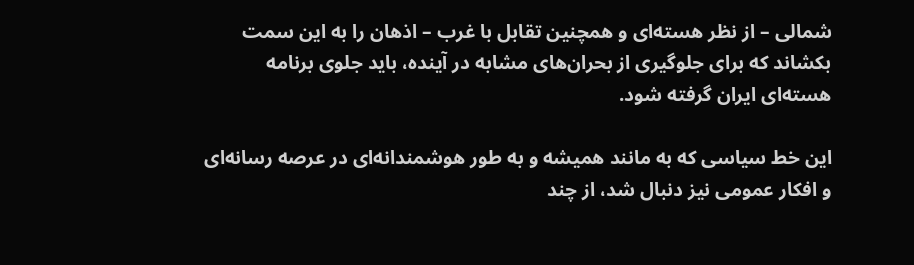شمالی – از نظر هسته‌ای و همچنین تقابل با غرب – اذهان را به این سمت بکشاند که برای جلوگیری از بحران‌های مشابه در آینده، باید جلوی برنامه هسته‌ای ایران گرفته شود.

این خط سیاسی که به مانند همیشه و به طور هوشمندانه‌ای در عرصه رسانه‌ای و افکار عمومی نیز دنبال شد، از چند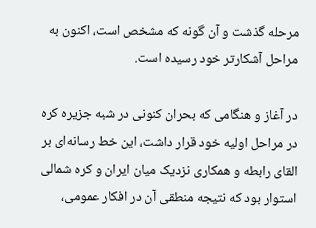مرحله گذشت و آن گونه که مشخص است، اکنون به مراحل آشکار‌تر خود رسیده است.

در آغاز و هنگامی که بحران کنونی در شبه جزیره کره در مراحل اولیه خود قرار داشت، این خط رسانه‌ای بر القای رابطه و همکاری نزدیک میان ایران و کره شمالی استوار بود که نتیجه منطقی آن در افکار عمومی،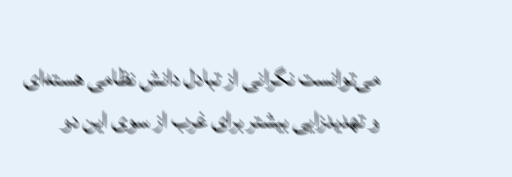می‌توانست نگرانی از تبادل دانش نظامی هسته‌ای و تهدیدزایی بیشتر برای غرب از سوی این دو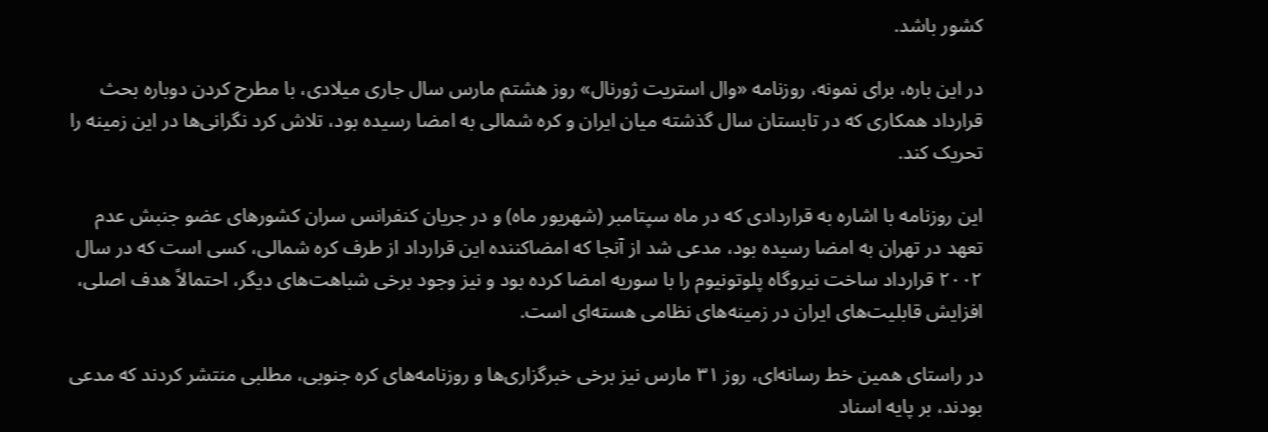کشور باشد.

در این باره، برای نمونه، روزنامه «وال استریت ژورنال» روز هشتم مارس سال جاری میلادی، با مطرح کردن دوباره بحث قرارداد همکاری که در تابستان سال گذشته میان ایران و کره شمالی به امضا رسیده بود، تلاش کرد نگرانی‌ها در این زمینه را تحریک کند.

این روزنامه با اشاره به قراردادی که در ماه سپتامبر (شهریور ماه) و در جریان کنفرانس سران کشورهای عضو جنبش عدم تعهد در تهران به امضا رسیده بود، مدعی شد از آنجا که امضاکننده این قرارداد از طرف کره شمالی، کسی است که در سال ۲۰۰۲ قرارداد ساخت نیروگاه پلوتونیوم را با سوریه امضا کرده بود و نیز وجود برخی شباهت‌های دیگر، احتمالاً هدف اصلی، افزایش قابلیت‌های ایران در زمینه‌های نظامی هسته‌ای است.

در راستای همین خط رسانه‌ای، روز ۳۱ مارس نیز برخی ‌خبرگزاری‌ها و روزنامه‌های کره جنوبی، ‌مطلبی منتشر کردند که مدعی بودند، بر پایه اسناد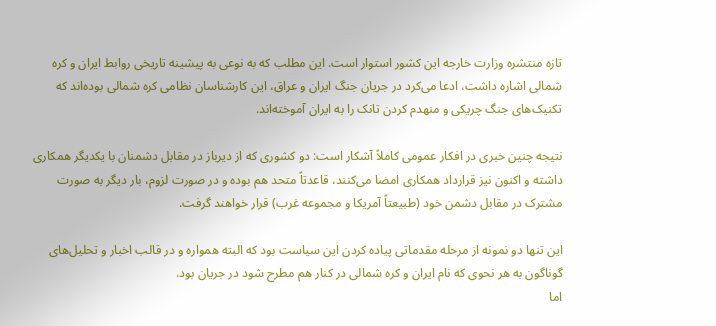تازه منتشره وزارت خارجه این کشور استوار است. این مطلب که به نوعی به پیشینه تاریخی روابط ایران و کره شمالی اشاره داشت، ادعا می‌کرد در جریان جنگ ایران و عراق، این کار‌شناسان نظامی کره شمالی بوده‌اند که تکنیک‌های جنگ چریکی و منهدم کردن تانک را به ایران آموخته‌اند.

نتیجه چنین خبری در افکار عمومی کاملاً آشکار است: دو کشوری که از دیرباز در مقابل دشمنان با یکدیگر همکاری داشته و اکنون نیز قرارداد همکاری امضا می‌کنند، قاعدتاً متحد هم بوده و در صورت لزوم، بار دیگر به صورت مشترک در مقابل دشمن خود (طبیعتاً آمریکا و مجموعه غرب) قرار خواهند گرفت.

این تنها دو نمونه از مرحله مقدماتی پیاده کردن این سیاست بود که البته همواره و در قالب اخبار و تحلیل‌های گوناگون به هر نحوی که نام ایران و کره شمالی در کنار هم مطرح شود در جریان بود.
اما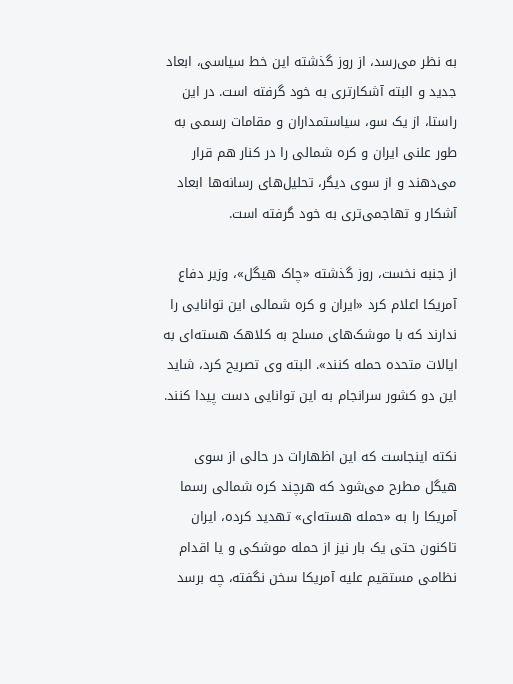به نظر می‌رسد، از روز گذشته این خط سیاسی، ابعاد جدید و البته آشکارتری به خود گرفته است. در این راستا، از یک سو، سیاستمداران و مقامات رسمی به طور علنی ایران و کره شمالی را در کنار هم قرار می‌دهند و از سوی دیگر، تحلیل‌های رسانه‌ها ابعاد آشکار و تهاجمی‌تری به خود گرفته است.

از جنبه نخست، روز گذشته «چاک هیگل»، وزیر دفاع آمریکا اعلام کرد «ایران و کره شمالی این توانایی را ندارند که با موشک‌های مسلح به کلاهک هسته‌ای به ایالات متحده حمله کنند». البته وی تصریح کرد، شاید این دو کشور سرانجام به این توانایی دست پیدا کنند.

نکته اینجاست که این اظهارات در حالی از سوی هیگل مطرح می‌شود که هرچند کره شمالی ‌‌رسما آمریکا را به «حمله هسته‌ای» تهدید کرده، ‌ایران تاکنون حتی یک بار نیز از حمله موشکی و یا اقدام نظامی مستقیم علیه آمریکا سخن نگفته، چه برسد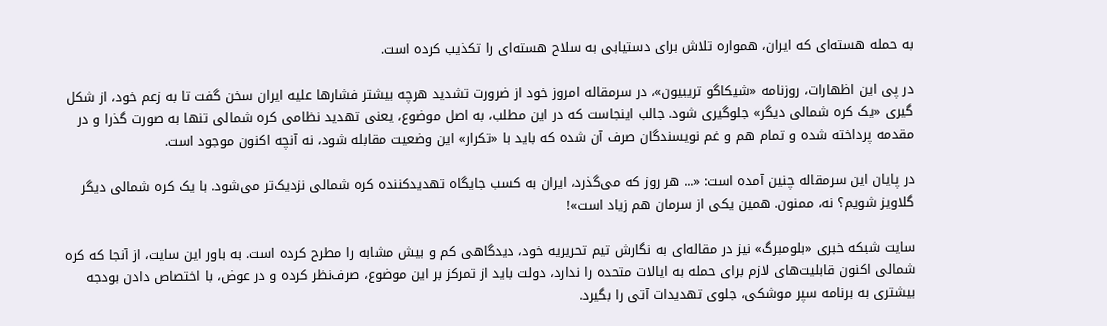به حمله هسته‌ای که ایران، همواره تلاش برای دستیابی به سلاح هسته‌ای را تکذیب کرده است.

در پی این اظهارات، روزنامه «شیکاگو تریبیون»، در سرمقاله امروز خود از ضرورت تشدید هرچه بیشتر فشار‌ها علیه ایران سخن گفت تا به زعم خود، از شکل گیری «یک کره شمالی دیگر» جلوگیری شود. جالب اینجاست که در این مطلب، به اصل موضوع، یعنی تهدید نظامی کره شمالی تنها به صورت گذرا و در مقدمه پرداخته شده و تمام هم و غم نویسندگان صرف آن شده که باید با «تکرار» این وضعیت مقابله شود، نه آنچه اکنون موجود است.

در پایان این سرمقاله چنین آمده است: «... هر روز که می‌گذرد، ایران به کسب جایگاه تهدیدکننده کره شمالی نزدیک‌تر می‌شود. با یک کره شمالی دیگر گلاویز شویم؟ نه، ممنون. همین یکی از سرمان هم زیاد است»!

سایت شبکه خبری «بلومبرگ» نیز در مقاله‌ای به نگارش تیم تحریریه خود، دیدگاهی کم و بیش مشابه را مطرح کرده است. به باور این سایت، از آنجا که کره شمالی اکنون قابلیت‌های لازم برای حمله به ایالات متحده را ندارد، دولت باید از تمرکز بر این موضوع، صرف‌نظر کرده و در عوض، با اختصاص دادن بودجه بیشتری به برنامه سپر موشکی، جلوی تهدیدات آتی را بگیرد.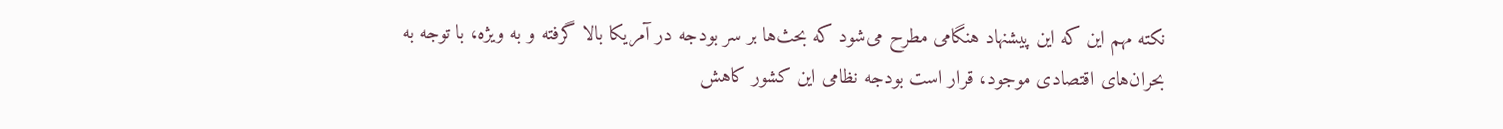نکته مهم این ‌که این پیشنهاد هنگامی مطرح می‌شود که بحث‌ها بر سر بودجه در آمریکا بالا گرفته و به ویژه، با توجه به بحران‌های اقتصادی موجود، قرار است بودجه نظامی این کشور کاهش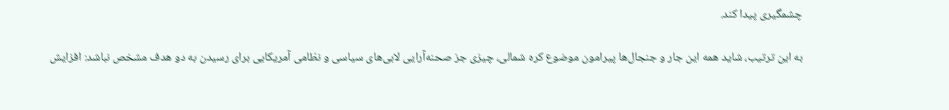چشمگیری پیدا کند.

به این ترتیب، شاید همه این جار و جنجال‌ها پیرامون موضوع کره شمالی، چیزی جز صحنه‌آرایی لابی‌های سیاسی و نظامی آمریکایی برای رسیدن به دو هدف مشخص نباشد: افزایش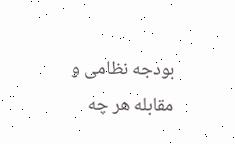بودجه نظامی و مقابله هر چه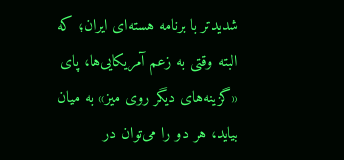شدید‌تر با برنامه هسته‌ای ایران؛ که البته وقتی به زعم آمریکایی‌ها، پای «گزینه‌های دیگر روی میز» به میان بیاید، هر دو را می‌توان در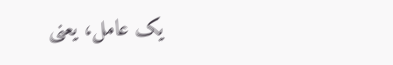یک عامل، یعنی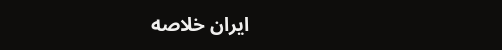ایران خلاصه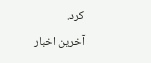کرد.
آخرین اخبار